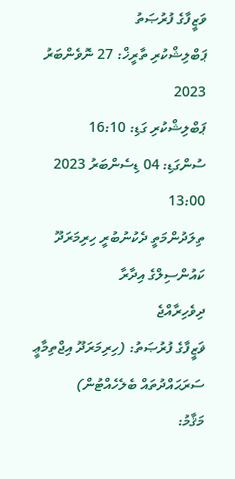ވަޒީފާގެ ފުރުޞަތު
ޕަބްލިޝްކުރި ތާރީޚް: 27 ނޮވެންބަރު 2023
ޕަބްލިޝްކުރި ގަޑި: 16:10
ސުންގަޑި: 04 ޑިސެންބަރު 2023 13:00
ތިލަދުންމަތީ ދެކުނުބުރީ ހިރިމަރަދޫ ކައުންސިލްގެ އިދާރާ
ދިވެހިރާއްޖެ
ޥަޒީފާގެ ފުރުޞަތު: (ހިރިމަރަދޫ އިޖްތިމާޢީ ސަރަޙައްދުތައް ބެލެހެއްޓުން)
މަޤާމު: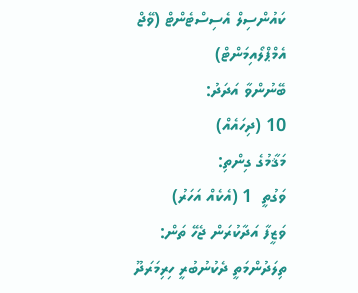ކައުންސިލް އެސިސްޓެންޓް (ވޭޖް އެމްޕްލޯއިމަންޓް)
ބޭނުންވާ އަދަދު:
10 (ދިހައެއް)
މަޤާމުގެ ގިންތި:
ވަގުތީ  1 (އެކެއް އަހަރު)
ވަޒީފާ އަދާކުރަން ޖެހޭ ތަން:
ތިލަދުންމަތީ ދެކުނުބުރީ ހިރިމަރަދޫ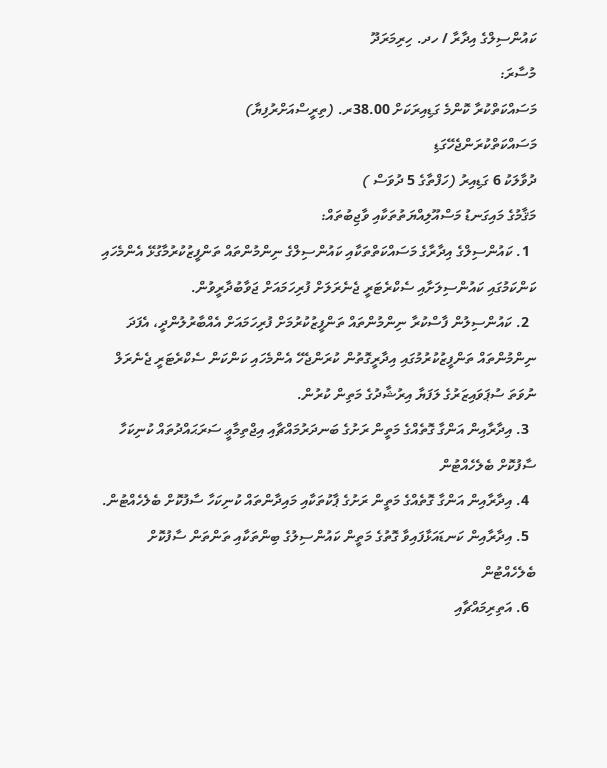ކައުންސިލްގެ އިދާރާ / ހދ. ހިރިމަރަދޫ
މުސާރަ:
މަސައްކަތްކުރާ ކޮންމެ ގަޑިއިރަކަށް 38.00ރ. (ތިރީސްއަށްރުފިޔާ)
މަސައްކަތްކުރަންޖެހޭގަޑި
ދުވާލަކު 6 ގަޑިއިރު (ހަފްތާގެ 5 ދުވަސް )
މަޤާމުގެ މައިގަނޑު މަސްއޫލިއްޔަތުތަކާއި ވާޖިބުތައް:
  1. ކައުންސިލްގެ އިދާރާގެ މަސައްކަތްތަކާއި ކައުންސިލްގެ ނިންމުންތައް ތަންފީޒުކުރުމާގުޅޭ އެންމެހައި ކަންކަމުގައި ކައުންސިލަށާއި ސެކްރެޓަރީ ޖެނެރަލަށް ފުރިހަމައަށް ޖަވާބުދާރީވުން.
  2. ކައުންސިލުން ފާސްކުރާ ނިންމުންތައް ތަންފީޒުކުރުމަށް ފުރިހަމައަށް އެއްބާރުލުންދީ، އެފަދަ ނިންމުންތައް ތަންފީޒުކުރުމުގައި އިދާރީގޮތުން ކުރަންޖެހޭ އެންމެހައި ކަންކަން ސެކްރެޓަރީ ޖެނެރަލް ނުވަތަ ސުޕަވައިޒަރުގެ ލަފަޔާ އިރުޝާދުގެ މަތިން ކުރުން.
  3. އިދާރާއިން އަންގާ ގޮތެއްގެ މަތީން ރަށުގެ ބަނދަރުމައްޗާއި އިޖްތިމާޢީ ސަރަޙައްދުތައް ކުނިކަހާ ސާފުކޮށް ބެލެހެއްޓުން
  4. އިދާރާއިން އަންގާ ގޮތެއްގެ މަތީން ރަށުގެ ޕާކުތަކާއި މައިދާންތައް ކުނިކަހާ ސާފުކޮށް ބެލެހެއްޓުން.
  5. އިދާރާއިން ކަނޑައަޅާފައިވާ ގޮތުގެ މަތީން ކައުންސިލުގެ ބިންތަކާއި ތަންތަން ސާފުކޮށް ބެލެހެއްޓުން
  6. އަތިރިމައްޗާއި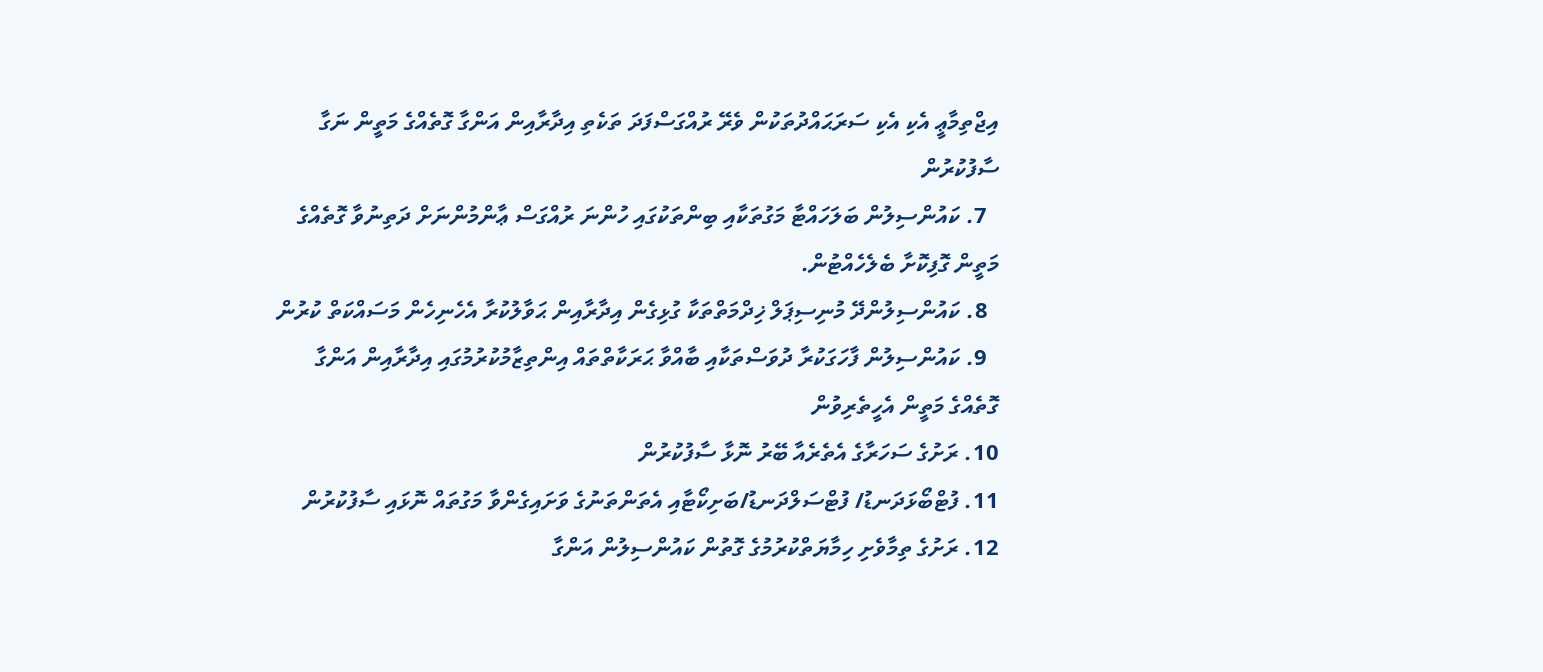އިޖްތިމާޢީ އެކި އެކި ސަރަޙައްދުތަކުން ވެރޭ ރުއްގަސްފަދަ ތަކެތި އިދާރާއިން އަންގާ ގޮތެއްގެ މަތީން ނަގާ ސާފުކުރުން
  7. ކައުންސިލުން ބަލަހައްޓާ މަގުތަކާއި ބިންތަކުގައި ހުންނަ ރުއްގަސް ޢާންމުންނަށް ދަތިނުވާ ގޮތެއްގެ މަތީން ގޮފިކޮށާ ބެލެހެއްޓުން.
  8. ކައުންސިލުންދޭ މުނިސިޕަލް ޚިދްމަތްތަކާ ގުޅިގެން އިދާރާއިން ޙަވާލުކުރާ އެހެނިހެން މަސައްކަތް ކުރުން
  9. ކައުންސިލުން ފާހަގަކުރާ ދުވަސްތަކާއި ބާއްވާ ޙަރަކާތްތައް އިންތިޒާމުކުރުމުގައި އިދާރާއިން އަންގާ ގޮތެއްގެ މަތީން އެހީތެރިވުން
10. ރަށުގެ ސަހަރާގެ އެތެރެއާ ބޭރު ނޮޅާ ސާފުކުރުން
11. ފުޓްބޯޅަދަނޑު/ ފުޓްސަލްދަނޑު/ބަށިކޯޓާއި އެތަންތަނުގެ ވަށައިގެންވާ މަގުތައް ނޮޅައި ސާފުކުރުން
12. ރަށުގެ ތިމާވެށި ހިމާޔަތްކުރުމުގެ ގޮތުން ކައުންސިލުން އަންގާ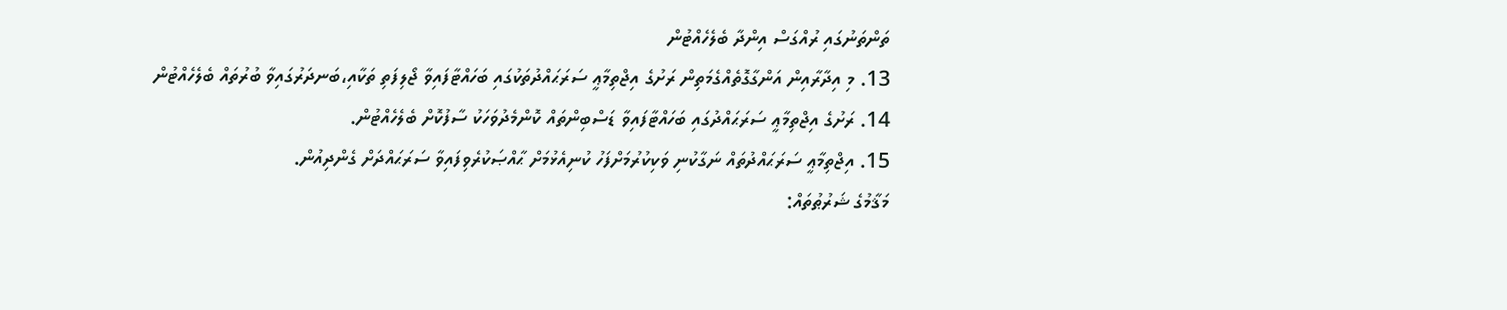ތަންތަނުގައި ރުއްގަސް އިންދާ ބެލެހެއްޓުން
13. މި އިދާރާއިން އަންގާގޮތެއްގެމަތިން ރަށުގެ އިޖްތިމާޢީ ސަރަޙައްދުތަކުގައި ބަހައްޓާފައިވާ ޖޯލިފަތި ތަކާއި،ބަނދަރުގައިވާ ބުރުތައް ބެލެހެއްޓުން
14. ރަށުގެ އިޖްތިމާޢީ ސަރަޙައްދުގައި ބަހައްޓާފައިވާ ޑަސްބިންތައް ކޮންމެދުވަހަކު ސާފުކޮށް ބެލެހެއްޓުން.
15. އިޖްތިމާޢީ ސަރަޙައްދުތައް ނަގާކުނި ވަކިކުރުމަށްފަހު ކުނިއެޅުމަށް ޙާއްޞަކުރެވިފައިވާ ސަރަޙައްދަށް ގެންދިއުން.
މަޤާމުގެ ޝަރުޠުތައް: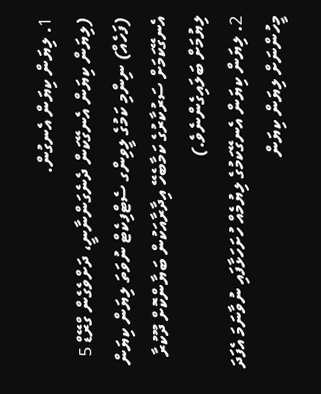1. ލިޔަން ކިޔަން އެނގުން.
(ލިޔަން ކިޔަން އެނގޭކަން ދެނެގަންނާނީ، ދަށްވެގެން ގްރޭޑް 5 (ފަހެއް) ނިންމި ކަމުގެ ލީވިންގ ސެޓްފިކެޓް ނުވަތަ ލިޔަން ކިޔަން އެނގޭކަމަށް ސަރުކާރުގެ ކަމާބެހޭ އިދާރާއަކުން ބަޔާންކޮށް ދޫކުރާ ލިޔުމަށް ބަލައިގެންނެވެ.)
2. ލިޔަން ކިޔަން އެނގޭކަމުގެ ލިޔުމެއް ހުށަހަޅާފައި ނުވާނަމަ އެފަދަ މީހުންނަށް ލިޔަން ކިޔަން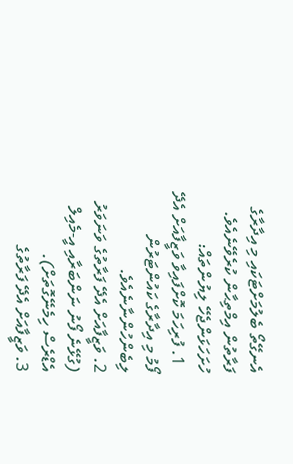އެނގޭތޯ ބެލުމަށްޓަކައި މި އިދާރާގެ ފަރާތުން އިމްތިޙާން ކުރެވޭނެއެވެ.
ހުށަހަޅަންޖެހޭ ލިޔުންތައް:
  1. ފުރިހަމަ ކޮށްފައިވާ ވަޒީފާއަށް އެދޭ ފޯމު މި އިދާރާގެ ކައުންޓަރުން ލިބެންހުންނާނެއެވެ.
2. ވަޒީފާއަށް އެދޭ ފަރާތުގެ ވަނަވަރު (ގުޅޭނެ ފޯނު ނަންބަރާއި އީ-މެއިލް އެޑްރެސް ހިމެނޭގޮތަށް).
3. ވަޒީފާއަށް އެދޭ ފަރާތުގެ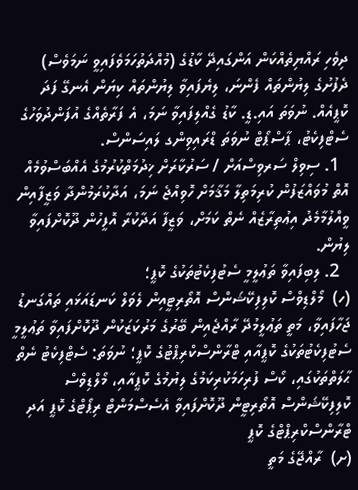ދިވެހި ރައްޔިތެއްކަން އަންގައިދޭ ކާޑުގެ (މުއްދަތުހަމަވެފައިވީ ނަމަވެސް) ދެފުށުގެ ލިޔުންތައް ފެންނަ، ލިޔެފައިވާ ލިޔުންތައް ކިޔަން އެނގޭ ފަދަ ކޮޕީއެއް. ނުވަތަ އައި.ޑީ. ކާޑު ގެއްލިފައިވާ ނަމަ، އެ ފަރާތެއްގެ އުފަންދުވަހުގެ ސެޓްފިކެޓު، ޕާސްޕޯޓް ނުވަތަ ޑްރައިވިންގ ލައިސަންސް.
  1. ސިވިލް ސަރވިސްއަށް / ސަރުކާރަށް ޚިދުމަތްކުރުމުގެ އެއްބަސްވުމެއް އޮތް މުވައްޒަފުން ކުރިމަތިލާ މަޤާމަށް ހޮވިއްޖެ ނަމަ، އަދާކުރަމުންދާ ވަޒީފާއިން ވީއްލުމާމެދު އިޢުތިރާޒެއް ނެތް ކަމަށް، ވަޒީފާ އަދާކުރާ އޮފީހުން ދޫކޮށްފައިވާ ލިޔުން.
  2. ލިބިފައިވާ ތަޢުލީމީ ސެޓުފިކެޓުތަކުގެ ކޮޕީ؛
(ހ)  މޯލްޑިވްސް ކޮލިފިކޭޝަންސް އޮތޯރިޓީއިން ލެވަލް ކަނޑައަޅައި ތައްގަނޑު ޖަހާފައިވާ، މަތީ ތަޢުލީމުދޭ ރާއްޖެއިން ބޭރުގެ މަރުކަޒަކުން ދޫކޮށްފައިވާ ތަޢުލީމީ ސެޓުފިކެޓުތަކުގެ ކޮޕީއާއި ޓްރާންސްކްރިޕްޓުގެ ކޮޕީ؛ ނުވަތަ: ސެޓްފިކެޓު ނެތް ޙާލަތްތަކުގައި، ކޯސް ފުރިހަމަކުރިކަމުގެ ލިޔުމުގެ ކޮޕީއާއި، މޯލްޑިވްސް ކޮލިފިކޭޝަންސް އޮތޯރިޓީން ދޫކޮށްފައިވާ އެސެސްމަންޓް ރިޕޯޓްގެ ކޮޕީ އަދި ޓްރާންސްކްރިޕްޓްގެ ކޮޕީ
(ށ)  ރާއްޖޭގެ މަތީ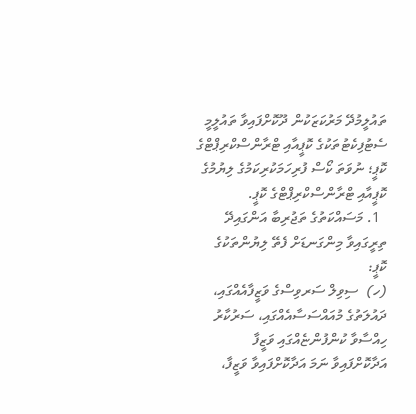ތައުލީމުދޭ މަރުކަޒަކުން ދޫކޮށްފައިވާ ތައުލީމީ ސެޓުފިކެޓުތަކުގެ ކޮޕީއާއި ޓްރާންސްކްރިޕްޓްގެ ކޮޕީ؛ ނުވަތަ ކޯސް ފުރިހަމަކުރިކަމުގެ ލިޔުމުގެ ކޮޕީއާއި ޓްރާންސްކްރިޕްޓްގެ ކޮޕީ.
  1. މަސައްކަތުގެ ތަޖުރިބާ އަންގައިދޭ ތިރީގައިވާ މިންގަނޑަށް ފެތޭ ލިޔުންތަކުގެ ކޮޕީ:
(ހ)  ސިވިލް ސަރވިސްގެ ވަޒީފާއެއްގައި، ދައުލަތުގެ މުއައްސަސާއެއްގައި، ސަރުކާރު ހިއްސާވާ ކުންފުންޏެއްގައި ވަޒީފާ އަދާކޮށްފައިވާ ނަމަ އަދާކޮށްފައިވާ ވަޒީފާ،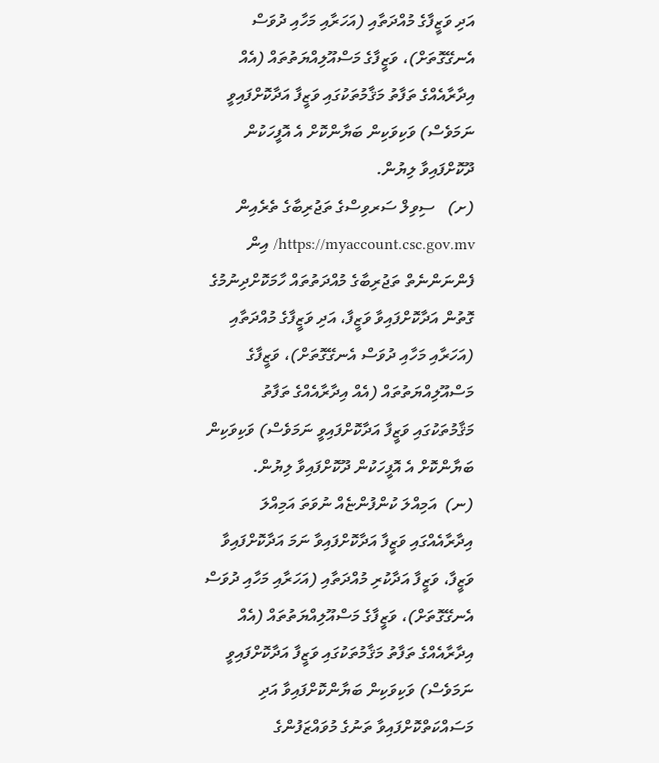އަދި ވަޒީފާގެ މުއްދަތާއި (އަހަރާއި މަހާއި ދުވަސް އެނގޭގޮތަށް)، ވަޒީފާގެ މަސްއޫލިއްޔަތުތައް (އެއް އިދާރާއެއްގެ ތަފާތު މަޤާމުތަކުގައި ވަޒީފާ އަދާކޮށްފައިވީ ނަމަވެސް) ވަކިވަކިން ބަޔާންކޮށް އެ އޮފީހަކުން ދޫކޮށްފައިވާ ލިޔުން.
(ށ)   ސިވިލް ސަރވިސްގެ ތަޖުރިބާގެ ތެރެއިން https://myaccount.csc.gov.mv/ އިން ފެންނަންނެތް ތަޖުރިބާގެ މުއްދަތުތައް ހާމަކޮށްދިނުމުގެ ގޮތުން އަދާކޮށްފައިވާ ވަޒީފާ، އަދި ވަޒީފާގެ މުއްދަތާއި (އަހަރާއި މަހާއި ދުވަސް އެނގޭގޮތަށް)، ވަޒީފާގެ މަސްއޫލިއްޔަތުތައް (އެއް އިދާރާއެއްގެ ތަފާތު މަޤާމުތަކުގައި ވަޒީފާ އަދާކޮށްފައިވީ ނަމަވެސް) ވަކިވަކިން ބަޔާންކޮށް އެ އޮފީހަކުން ދޫކޮށްފައިވާ ލިޔުން.
(ނ)  އަމިއްލަ ކުންފުންޏެއް ނުވަތަ އަމިއްލަ އިދާރާއެއްގައި ވަޒީފާ އަދާކޮށްފައިވާ ނަމަ އަދާކޮށްފައިވާ ވަޒީފާ، ވަޒީފާ އަދާކުރި މުއްދަތާއި (އަހަރާއި މަހާއި ދުވަސް އެނގޭގޮތަށް)، ވަޒީފާގެ މަސްއޫލިއްޔަތުތައް (އެއް އިދާރާއެއްގެ ތަފާތު މަޤާމުތަކުގައި ވަޒީފާ އަދާކޮށްފައިވީ ނަމަވެސް) ވަކިވަކިން ބަޔާންކޮށްފައިވާ އަދި މަސައްކަތްކޮށްފައިވާ ތަނުގެ މުވައްޒަފުންގެ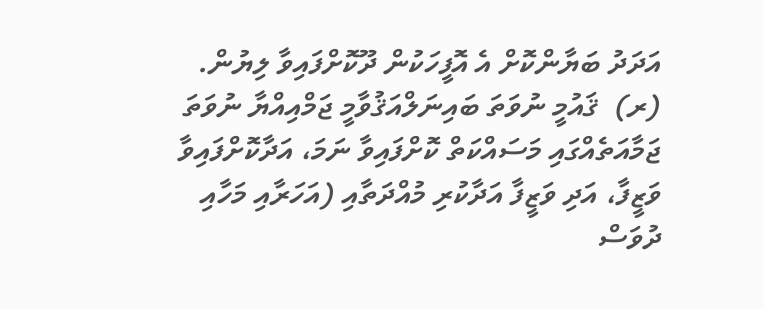އަދަދު ބަޔާންކޮށް އެ އޮފީހަކުން ދޫކޮށްފައިވާ ލިޔުން.
(ރ)  ޤައުމީ ނުވަތަ ބައިނަލްއަޤުވާމީ ޖަމްއިއްޔާ ނުވަތަ ޖަމާއަތެއްގައި މަސައްކަތް ކޮށްފައިވާ ނަމަ، އަދާކޮށްފައިވާ ވަޒީފާ، އަދި ވަޒީފާ އަދާކުރި މުއްދަތާއި (އަހަރާއި މަހާއި ދުވަސް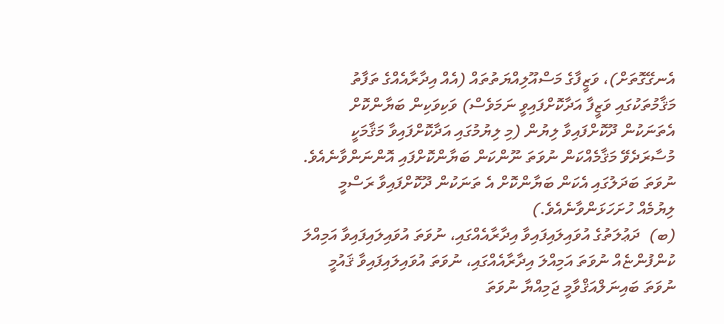އެނގޭގޮތަށް)، ވަޒީފާގެ މަސްއޫލިއްޔަތުތައް (އެއް އިދާރާއެއްގެ ތަފާތު މަޤާމުތަކުގައި ވަޒީފާ އަދާކޮށްފައިވީ ނަމަވެސް) ވަކިވަކިން ބަޔާންކޮށް އެތަނަކުން ދޫކޮށްފައިވާ ލިޔުން (މި ލިޔުމުގައި އަދާކޮށްފައިވާ މަޤާމަކީ މުސާރަދެވޭ މަޤާމެއްކަން ނުވަތަ ނޫންކަން ބަޔާންކޮށްފައި އޮންނަންވާނެއެވެ. ނުވަތަ ބަދަލުގައި އެކަން ބަޔާންކޮށް އެ ތަނަކުން ދޫކޮށްފައިވާ ރަސްމީ ލިޔުމެއް ހުށަހަޅަންވާނެއެވެ.)
(ބ)  ދަޢުލަތުގެ އުވައިލައިފައިވާ އިދާރާއެއްގައި، ނުވަތަ އުވައިލައިފައިވާ އަމިއްލަ ކުންފުންޏެއް ނުވަތަ އަމިއްލަ އިދާރާއެއްގައި، ނުވަތަ އުވައިލައިފައިވާ ޤައުމީ ނުވަތަ ބައިނަލްއަޤްވާމީ ޖަމިއްޔާ ނުވަތަ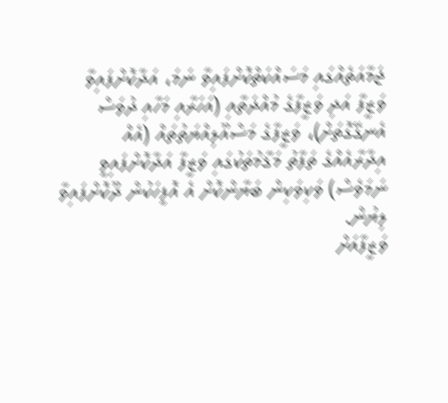ޖަމާއަތެއްގައި މަސައްކަތްކޮށްފައިވާ ނަމަ، އަދާކޮށްފައިވާ ވަޒީފާ އަދި ވަޒީފާގެ މުއްދަތާއި (އަހަރާއި މަހާއި ދުވަސް އެނގޭގޮތަށް)، ވަޒީފާގެ މަސްއޫލިއްޔަތުތައް (އެއް އިދާރާއެއްގެ ތަފާތު މަޤާމުތަކުގައި ވަޒީފާ އަދާކޮށްފައިވީ ނަމަވެސް) ވަކިވަކިން ބަޔާންކޮށް އެ އޮފީހަކުން ދޫކޮށްފައިވާ ލިޔުން.
ވަޒީފާއަށް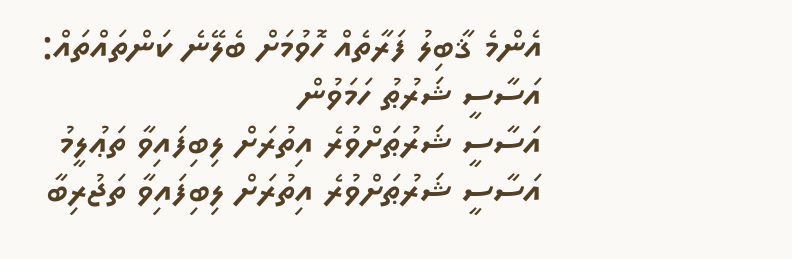އެންމެ ޤާބިލު ފަރާތެއް ހޮވުމަށް ބެލޭނެ ކަންތައްތައް:
އަސާސީ ޝަރުޠު ހަމަވުން
އަސާސީ ޝަރުޠަށްވުރެ އިތުރަށް ލިބިފައިވާ ތަޢުލީމު
އަސާސީ ޝަރުޠަށްވުރެ އިތުރަށް ލިބިފައިވާ ތަޖުރިބާ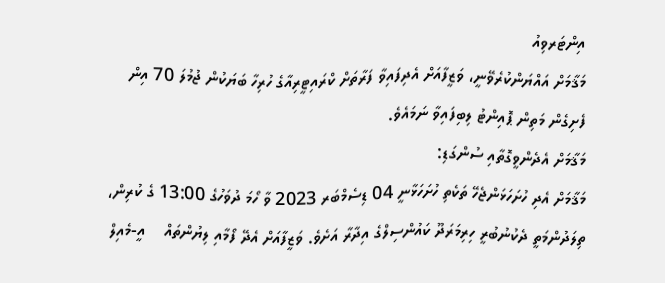އިންޓަރވިއު
މަޤާމަށް އައްޔަންކުރެވޭނީ، ވަޒީފާއަށް އެދިފައިވާ ފަރާތަށް ކްރައިޓީރިއާގެ ހުރިހާ ބަޔަކުން ޖުމުލަ 70 އިން ފެށިގެން މަތިން ޕޮއިންޓު ލިބިފައިވާ ނަމައެވެ.
މަޤާމަށް އެދެންވީގޮތާއި ސުންގަޑި:
މަޤާމަށް އެދި ހުށަހަޅަންޖެހޭ ތަކެތި ހުށަހަޅާނީ 04 ޑިސެމްބަރ 2023 ވާ ހޯމަ ދުވަހުގެ 13:00 ގެ ކުރިން، ތިލަދުންމަތީ ދެކުނުބުރީ ހިރިމަރަދޫ ކައުންސިލްގެ އިދާރާ އަށެވެ. ވަޒީފާއަށް އެދޭ ފޯމާއި ލިޔުންތައް    އީ-މެއިލް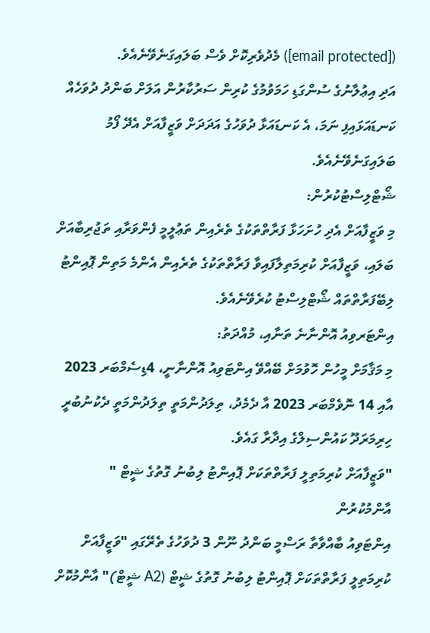([email protected]) މެދުވެރިކޮށް ވެސް ބަލައިގަނެވޭނެއެވެ.
އަދި އިޢުލާނުގެ ސުންގަޑި ހަމަވުމުގެ ކުރިން ސަރުކާރުން އަލަށް ބަންދު ދުވަހެއް ކަނޑައަޅައިފި ނަމަ، އެ ކަނޑައަޅާ ދުވަހުގެ އަދަދަށް ވަޒީފާއަށް އެދޭ ފޯމު ބަލައިގަނެވޭނެއެވެ.
ޝޯޓްލިސްޓުކުރުން:
މި ވަޒީފާއަށް އެދި ހުށަހަޅާ ފަރާތްތަކުގެ ތެރެއިން ތަޢުލީމީ ފެންވަރާއި ތަޖުރިބާއަށް ބަލައި، ވަޒީފާއަށް ކުރިމަތިލާފައިވާ ފަރާތްތަކުގެ ތެރެއިން އެންމެ މަތިން ޕޮއިންޓު ލިބޭފަރާތްތައް ޝޯޓްލިސްޓު ކުރެވޭނެއެވެ.
އިންޓަރވިއު އޮންނާނެ ތަނާއި، މުއްދަތު:
މި މަޤާމަށް މީހުން ހޮވުމަށް ބޭއްވޭ އިންޓަވިއު އޮންނާނީ، 4ޑިސެމްބަރ 2023 އާއި 14 ނޮވެމްބަރ 2023 އާ ދެމެދު، ތިލަދުންމަތީ ތިލަދުންމަތީ ދެކުނުބުރީ ހިރިމަރަދޫ ކައުންސިލްގެ އިދާރާ ގައެވެ.
"ވަޒީފާއަށް ކުރިމަތިލީ ފަރާތްތަކަށް ޕޮއިންޓު ލިބުނު ގޮތުގެ ޝީޓް " އާންމުކުރުން
އިންޓަވިއު ބާއްވާތާ ރަސްމީ ބަންދު ނޫން 3 ދުވަހުގެ ތެރޭގައި "ވަޒީފާއަށް ކުރިމަތިލީ ފަރާތްތަކަށް ޕޮއިންޓު ލިބުނު ގޮތުގެ ޝީޓް (A2 ޝީޓް)" އާންމުކޮށް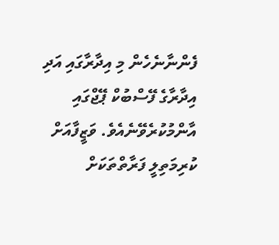ފެންނާނެހެން މި އިދާރާގައި އަދި އިދާރާގެ ފޭސްބުކް ޕޭޖްގައި އާންމުކުރެވޭނެއެވެ. ވަޒީފާއަށް ކުރިމަތިލީ ފަރާތްތަކަށް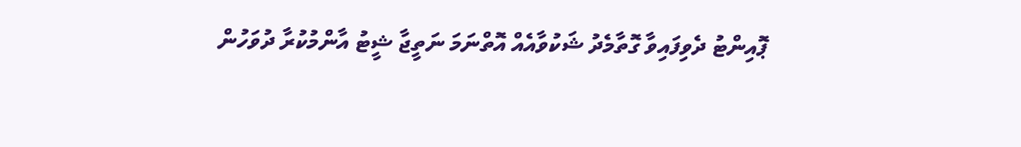ޕޮއިންޓު ދެވިފައިވާ ގޮތާމެދު ޝަކުވާއެއް އޮތްނަމަ ނަތީޖާ ޝީޓު އާންމުކުރާ ދުވަހުން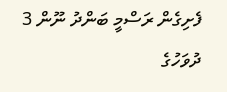ފެށިގެން ރަސްމީ ބަންދު ނޫން 3 ދުވަހުގެ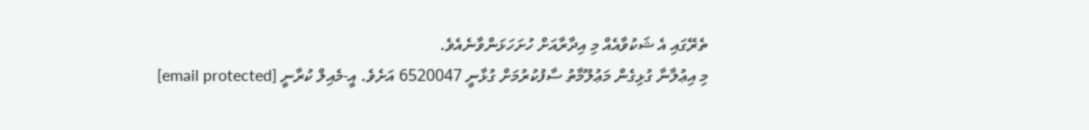ތެރޭގައި އެ ޝަކުވާއެއް މި އިދާރާއަށް ހުށަހަޅަންވާނެއެވެ.
މި އިޢުލާނާ ގުޅިގެން މަޢުލޫމާތު ސާފުކުރުމަށް ގުޅާނީ 6520047 އަށެވެ. އީ-މެއިލް ކުރާނީ [email protected]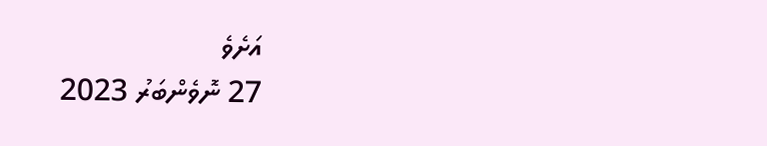އަށެވެ
27 ނޮވެންބަރު 2023